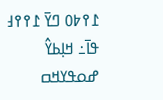߁߉߈߀ ߣߌ߫ ߁߉߉߃ ߟߊ߫߸ ߞߊ߲ߕߌ߮ ߝߋߟߌߞߛ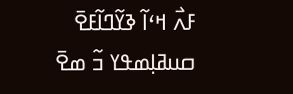ߓߍ߯ ߞߵߊ߬ ߢߌ߬ߣߊ߬ߓߐ߫ ߛߎߥߊ߲ߘߟߌ ߏ߬ ߘߐ߫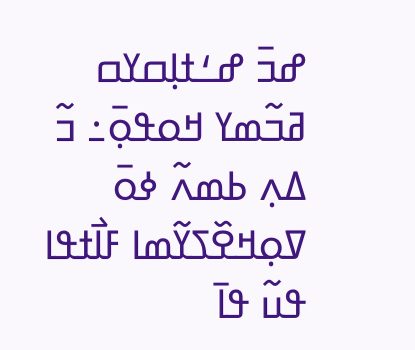ߝߏ߫ ߝߑߙߊ߲ߛߌߛ ߥߏ߬ߘߌ ߞߋߟߋ߲߫߸ ߏ߬ ߡߍ߲ ߕߘߍ߬ ߦߋ߫ ߜߋ߲ߞߐ߰ߖߌ߬ߘߊ ߓߊ߯ߙߟߊ ߟߎ߬ ߟߊ߫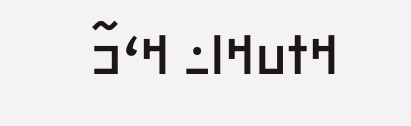ߞߙߎߞߊ߸ ߞߵߏ߬